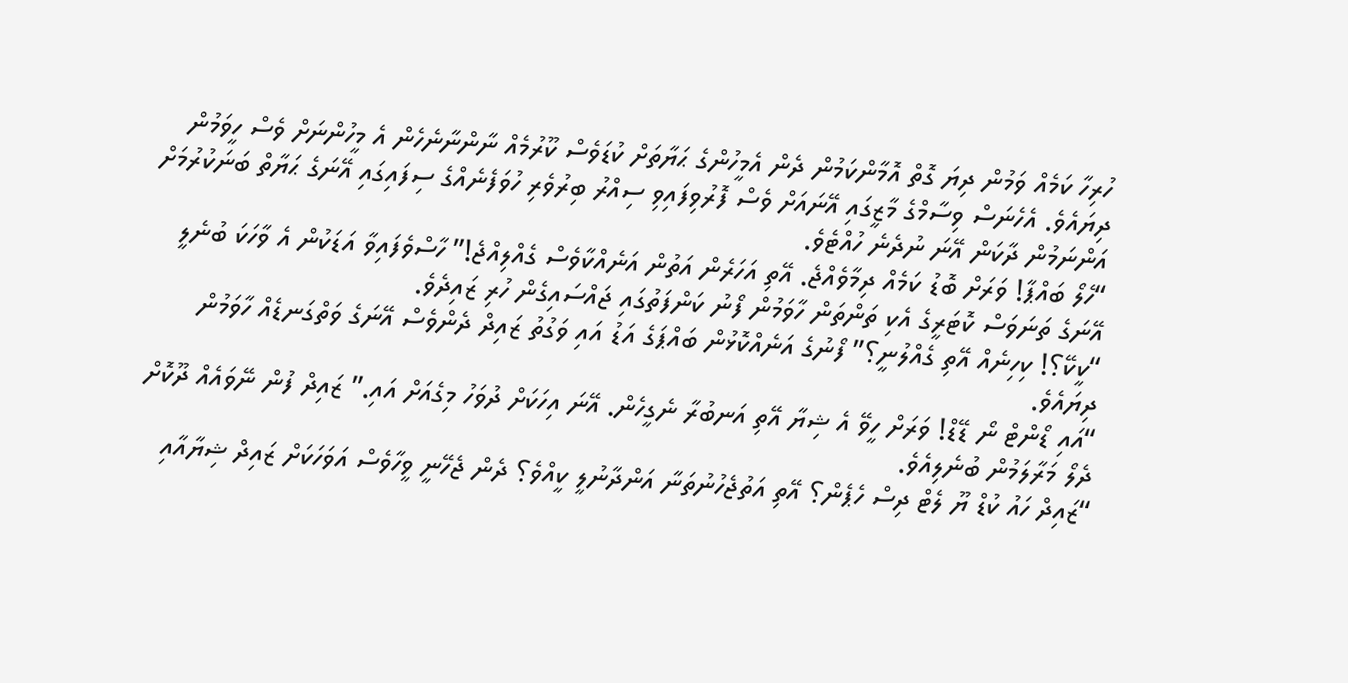ހުރިހާ ކަމެއް ވަމުން ދިޔަ ގޮތް އޮމާންކަމުން ދެން އެމީހުންގެ ޙަޔާތަށް ކުޑަވެސް ކޫރުމެއް ނާންނާނެހެން އެ މީހުންނަށް ވެސް ހީވަމުން ދިޔައެވެ. އެހެނަސް ވިސާމްގެ މާޒީގައި އޭނައަށް ވެސް ފޮރުވިފައިވި ސިއްރު ބިރުވެރި ހުވަފެނެއްގެ ސިފައިގައި އޭނަގެ ޙަޔާތް ބަނަކުރުމަށް އަންނަމުން ދާކަން އޭނަ ނުދެނެ ހުއްޓެވެ.
“ހެލޯ ބައްޕާ! ވަރަށް ބޮޑު ކަމެއް ދިމާވެއްޖެ. އޭތި އަހަރެން އަތުން އަނެއްކާވެސް ގެއްލިއްޖެ!” ހާސްވެފައިވާ އަޑަކުން އެ ވާހަކަ ބުނެލީ އޭނަގެ ތަނަވަސް ކޮޓަރީގެ އެކި ތަންތަން ހާވަމުން ފޯނު ކަންފަތުގައި ޖައްސައިގެން ހުރި ޒައިދެވެ.
“ކީކޭ؟! ކިހިނެއް އޭތި ގެއްލުނީ؟” ފޯނުގެ އަނެއްކޮޅުން ބައްޕަގެ އަޑު އައި ވަގުތު ޒައިދް ދެންވެސް އޭނަގެ ވަތްގަނޑެއް ހާވަމުން ދިޔައެވެ.
“އައި ޑޯންޓް ނޯ ޑޭޑް! ވަރަށް ހީވޭ އެ ޝިޔާ އޭތި އަނބުރާ ނެގީހެން. އޭނަ އިހަކަށް ދުވަހު މިގެއަށް އައި.” ޒައިދް ފުން ނޭވައެއް ދޫކޮށް ދެލޯ މަރާލަމުން ބުނެލިއެވެ.
“ޒައިދް ހައު ކުޑް ޔޫ ލެޓް ދިސް ހެޕެން؟ އޭތި އަތުޖެހުނުތަނާ އަންދާނުލީ ކީއްވެ؟ ދެން ޖެހޭނީ ވީހާވެސް އަވަހަކަށް ޒައިދް ޝިޔާއާއި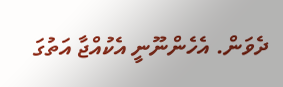ދެވަން. އެހެންނޫނީ އެކުއްޖާ އަތުގަ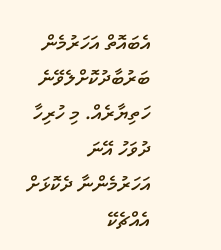އެބައޮތް އަހަރުމެން ބަރުބާދުކޮށްލެވޭނެ ހަތިޔާރެއް. މި ހުރިހާ ދުވަހު އޭނަ އަހަރުމެންނާ ދެކޮޅަށް އެއްޗެކޭ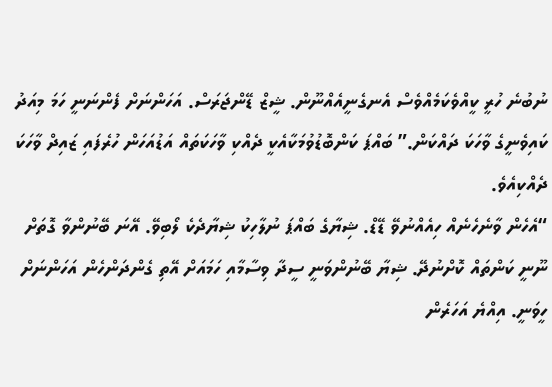ނުބުނެ ހުރީ ކީއްވެކަމެއްވެސް އެނގެނީއެއްނޫން. ޝީޒް ޑޭންޖަރަސް. އަހަންނަށް ފެންނަނީ ހަމަ މިއަދު ކައިވެނީގެ ވާހަކަ ދައްކަން.” ބައްޕަ ކަންބޮޑުވުމަކާއެކީ ދެއްކި ވާހަކަތައް އަޑުއަހަން ހުރެފައި ޒައިދް ވާހަކަ ދެއްކިއެވެ.
“އެހެން ވާނެހެނެއް ހިއެއްނުވޭ ޑޭޑް. ޝިޔާގެ ބައްޕަ ނުލާހިކު ޝިޔާދެކެ ލޯބިވޭ. އޭނަ ބޭނުންވާ ގޮތަށް ނޫނީ ކަންތައް ކޮށްނުދޭ. ޝިޔާ ބޭނުންވަނީ ސީދާ ވިސާމާއި ހަމައަށް އޭތި ގެންދަންހެން އަހަންނަށް ހީވަނީ. އިއްޔެ އަހަރެން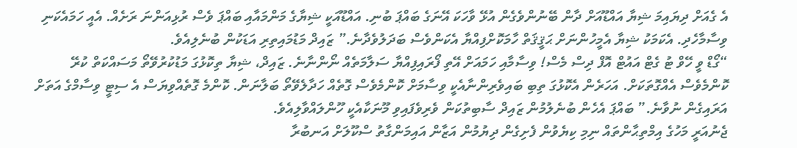އެ ގެއަށް ދިޔައިމަ ޝިޔާ އައްޑޫއަށް ދާން ބޭނުންވެގެން އުޅޭ ވާހަކަ އޭނަގެ ބައްޕަ ބުނި. އައްޑޫއަކީ ޝިޔާގެ މަންމައާއި ބައްޕަ ވެސް ރުޅިއަންނަ ރަށެއް. އެއީ ހަމައެކަނި ވިސާމާހެދި. އެކަމަކު ޝިޔާ އެމީހުންނަށް ޙަޤީޤަތް ހާމަކޮށްފިއްޔާ އެކަންވެސް ބަދަލުވެދާނެ.” ޒައިދް މަޑުމައިތިރި އަޑަކުން ބުނެލިއެވެ.
“ގޯޑް ވީ ހޭވް ޓު ގެޓް އައުޓް އޮފް ދިސް މެސް! ވިސާމާއި ހަމައަށް އޭތި ފޯރައިފިއްޔާ ސަލާމަތެއް ނޯންނާނެ. ޒައިދް، ޝިޔާ ތިކޮޅުގަ މަޑުކުރުވޭތޯ މަސައްކަތް ކުރޭ ކޮންމެވެސް އެއްގޮތަކަށް. އަހަރެން އެކޮޅުގަ ތިބި ބައިވެރިންނާއެކީ ވިސާމަށް ކޮންމެވެސް ގޮތެއް ހަދާލެވޭތޯ ބަލާނަން. ކޮންމެ ގޮތެއްވިޔަސް އެ ސިޓީ ވިސާމްގެ އަތަށް އަރައިގެން ނުވާނެ.” ބައްޕަ އެހެން ބުނެލުމުން ޒައިދް ސާބިތުކަން ވެރިވެފައިވި މޫނަކާއެކީ ހޫންލައްވާލިއެވެ.
ޖެނުއަރީ މަހުގެ އިމްތިޙާންތައް ނިމި ކިޔެވުން ފެށިގެން ދިޔުމުން އަޒާން އައިމަންގާތު ސްކޫލަށް އަނބުރާ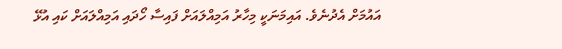އައުމަށް އެދުނެވެ. އައިމަނަކީ މިހާރު އަމިއްލައަށް ފައިސާ ހޯދައި އަމިއްލައަށް ކައި އުޅޭ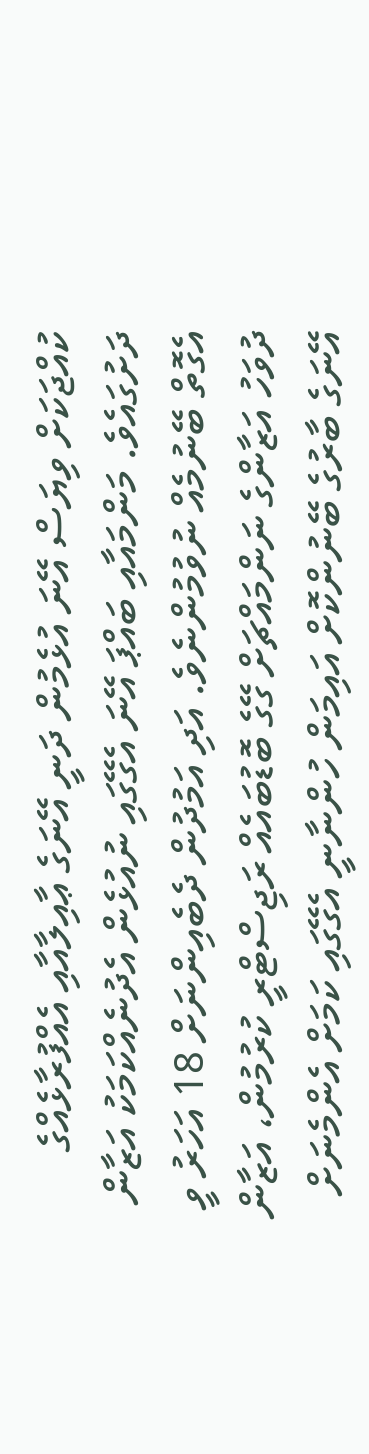ކުއްޖަކަށް ވިޔަސް އޭނަ އުޅެމުން ދަނީ އޭނަގެ ޢާއިލާއާއި އެއްފުރާޅެއްގެ ދަށުގައެވެ. މަންމައާއި ބައްޕަ އޭނަ އެގޭގައި ނުއުޅެން އެދުނެއްކަމަކު އަޒާން އެގޮތް ބޭނުމެއް ނުވުމުންނެވެ. އަދި އަމުދުން ދެބެއިންނަށް 18 އަހަރު ވީ ދުވަހު އަޒާންގެ ނަންމައްޗަށް ގޭގެ ބޮޑުބައެއް ރަޖިސްޓްރީ ކުރުމުން، އަޒާން އޭނަގެ ބާރުގެ ބޭނުންކޮށް އައިމަން ހުންނާނީ އެގޭގައި ކަމަށް އެންމެނަށް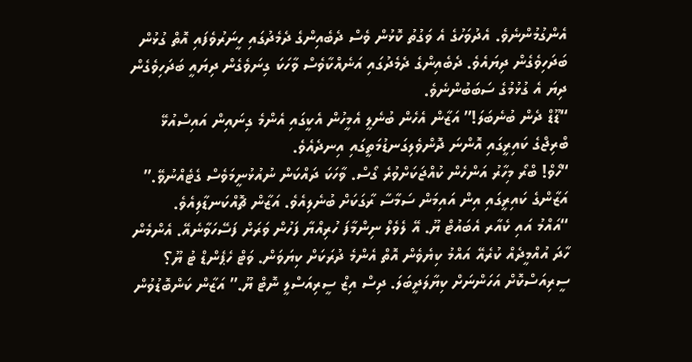އެންގުމުންނެވެ. އެދުވަހުގެ އެ ވަގުތު ކޮޅުން ވެސް ދެބެއިންގެ ދެމެދުގައި ހީނަރުވެފައި އޮތް ގުޅުން ބަދަހިވެގެން ދިޔައެވެ. ދެބެއިންގެ ދެމެދުގައި އަނެއްކާވެސް ވާހަކަ ގިނަވެގެން ދިޔައީ ބަދަހިވެގެން ދިޔަ އެ ގުޅުމުގެ ސަބަބުންނެވެ.
“ޑޫޑް ދެން ބުނެބަލަ!” އަޒާން އެހެން ބުނެލީ އެމީހުން އެކީގައި އެންމެ ގިނައިން އައިސްއުޅޭ ބްރިޖްގެ ކައިރީގައި އޮންނަ ދޮންވެލިގަނޑުމަތީގައި އިނދެއެވެ.
“ހޯވް! ބްރޯ މިހާރު އަންހެން ކުއްޖަކަށްވުރެ ގޯސް. ވާހަކަ ދައްކަން ނުއުޅުނީމަވެސް ގެޓެއްނުވޭ.” އަޒާންގެ ކައިރީގައި އިން އައިމަން ސަމާސާ ރާގަކަށް ބުނެލިއެވެ. އަޒާން ޗޮއްކަނޑާލިއެވެ.
“އައްމު އައި ކެއާރ އެބައުޓް ޔޫ. އޭ ލެވެލް ނިންމާފަ ހުރިއްޔާ ފަހުން ވަރަށް ފަސޭހަވާނެއޭ. އެންމެން ހާދަ އުއްމީދެއް ކުރެއޭ އައްމު ކިޔެވެން އޮތް އެންމެ ދުރަކަށް ކިޔަވަން. ވަޓް ހެޕެންޑް ޓު ޔޫ؟ ސީރިއަސްކޮށް އަހަންނަށް ކިޔާލަދީބަލަ. ދިސް އިޒް ސީރިއަސްލީ ނޮޓް ޔޫ.” އަޒާން ކަންބޮޑުވުން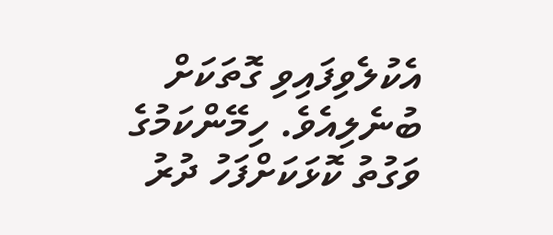އެކުލެވިފައިވި ގޮތަކަށް ބުނެލިއެވެ. ހިމޭންކަމުގެ ވަގުތު ކޮޅަކަށްފަހު ދުރު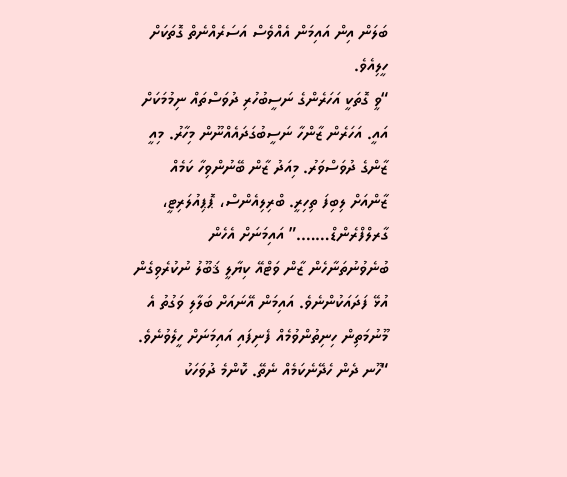ބަލަން އިން އައިމަން އެއްވެސް އަސަރެއްނެތް ގޮތަކަށް ހީލިއެވެ.
“ވީ ގޮތަކީ އަހަރެންގެ ނަސީބުހުރި ދުވަސްތައް ނިމުމަކަށް އައީ. އަހަރެން ޒާންހާ ނަސީބުގަދައެއްނޫން މިހާރު. މިއީ ޒާންގެ ދުވަސްވަރު. މިއަދު ޒާން ބޭނުންވިހާ ކަމެއް ޒާންއަށް ލިބިފަ ތިހިރީ. ބްރިލިއެންސް، ޕޮޕިއުލަރިޓީ، ގާރލްފްރެންޑް…….” އައިމަނަށް އެހެން ބުނެވުނުތަނާހެން ޒާން ވަޓްއޭ ކިޔާލީ ޤަބޫލު ނުކުރެވިގެން އުޅޭ ފަދައަކުންނެވެ. އައިމަން އޭނައަށް ބަލާލި ވަގުތު އެ މޫނުމަތިން ހިނިތުންވުމެއް ފެނިފައި އައިމަނަށް ހީލެވުނެވެ.
“ހޫނ ދެން ހެދޭނެކަމެއް ނެތޭ. ކޮންމެ ދުވަހަކު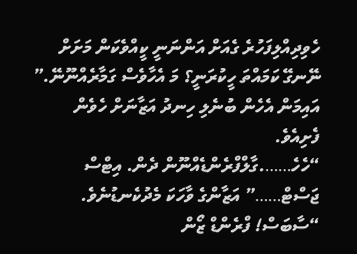ހެވިދިއްލިފަހުރެ ގެއަށް އަންނަނީ ކީއްވެކަން މަށަށް ނޭނގޭ ކަމައްތަ ހީކުރަނީ؟ މަ އެހާވެސް ގަމާރެއްނޫނޭ.” އައިމަން އެހެން ބުނެލި ހިނދު އަޒާނަށް ހެވެން ފެށިއެވެ.
“ހެހެ…….ގާލްފްރެންޑެއްނޫން ދެން. އިޓްސް ޖަސްޓް……” އަޒާންގެ ވާހަކަ މެދުކެނޑުނެވެ.
“ސާބަސް! ފްރެންޑް ޒޯން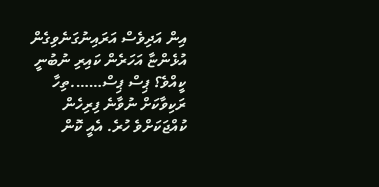އިން އަދިވެސް އަރައިނުގަނެވިގެން އުޅެންޏާ އަހަރެން ކައިރި ނުބުނީ ކީއްވެ؟ ޕިސް ޕިސް…….ތިހާ ރަކިވާކަށް ނުވާނެ ފިރިހެން ކުއްޖަކަށްވެ ހުރެ. އެއީ ކޮން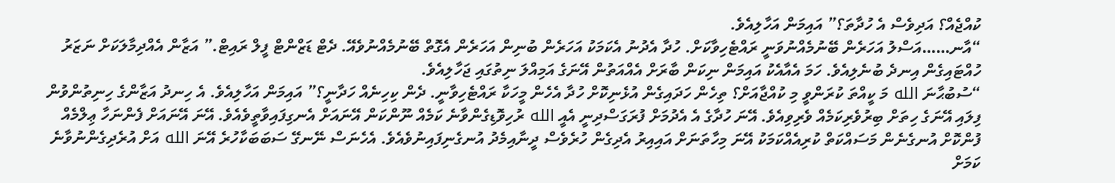ކުއްޖެއް؟ އަދިވެސް އެ ހުދާތަ؟” އައިމަން އަހާލިއެވެ.
“އާނ……އަސްލު އަހަރެން ބޭނުމެއްނުވަނީ ރައްޓެހިވާކަށް. ހުދާ އެދުނު އެކަމަކު އަހަރެން ބުނިން އަހަރެން އެގޮތް ބޭނުމެއްނުވެއޭ. ދެޓް ޑަޒްންޓް ފީލް ރައިޓް.” އަޒާން އެއްދިމާލަކަށް ނަޒަރު ހުއްޓައިގެން އިނދެ ބުނެލިއެވެ. ހަމަ އެއާއެކު އައިމަން ނިކަން ބާރަށް އެއްއަތުން އޭނަގެ އަމިއްލަ ނިތުގައި ޖަހާލިއެވެ.
“ސުބުޙާނަ الله މަ ކީއްތަ ކުރަންވީ މި ކުއްޖާއަށް؟ ތިހެން ހަދައިގެން އުޅެނިކޮށް ހުދާ އެހެން މީހަކާ ރައްޓެހިވާނީ. ދެން ކިހިނެއް ހަދާނީ؟” އައިމަން އަހާލިއެވެ. އެ ހިނދު އަޒާންގެ ހިނިތުންވުން ފިލައި އޭނަގެ ހިތަށް ބިރުވެރިކަމެއް ވެރިވިއެވެ. އޭނަ ހުދާގެ އެ އެދުމަށް ފުރަގަސްދިނީ އެއީ الله ރުހިވޮޑިގެންވާނެ ކަމެއް ނޫންކަން އޭނައަށް އެނގިފައިވާތީވެއެވެ. އޭނަ އޭނައަށް ފެންނަހާ ޢިލްމެއް ފުންކޮށް އުނގެނެން މަސައްކަތް ކުރިއެއްކަމަކު އޭނަ މިހާތަނަށް އައިއިރު އެދިގެން ހުރެވެސް ދީނާއިމެދު އުނގެނިފައިނުވެއެވެ. އެހެނަސް ނޭނގޭ ސަބަބަކާހުރެ އޭނަ الله އަށް އުރެދިގެންނުވާނެ ކަމަށް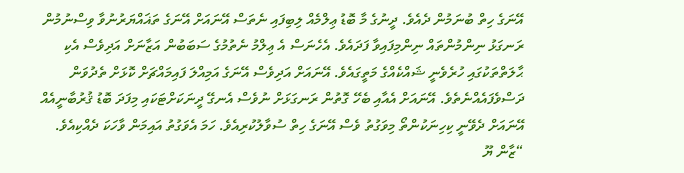އޭނަގެ ހިތް ބުނަމުން ދެއެވެ. ދީނުގެ މާ ބޮޑު ޢިލްމެއް ލިބިފައި ނެތަސް އޭނައަށް އޭނަގެ ތަޣައްޔަރުނުވާ ވިސްނުމުން ރަނގަޅު ނިންމުންތައް ނިންމިފައިވާ ފަދައެވެ. އެހެނަސް އެ ޢިލްމު ނެތުމުގެ ސަބަބުން އަޒާނަށް އަދިވެސް އެކި ޙާލަތްތަކުގައި ހުރެވެނީ ޝައްކެއްގެ މަތީގައެވެ. އޭނައަށް އަދިވެސް އޭނަގެ އަމިއްލަ ފައިމައްޗަށް ކޮޅަށް ތެދުވަން ދަސްވެފައެއްނެތެވެ. އޭނައަށް އެއާއި ބެހޭ ގޮތުން ރަނގަޅަށް ނުވެސް އެނގޭ ދީނަކަށްޓަކައި މިފަދަ ބޮޑު ޤުރުބާނީއެއް އޭނައަށް ދެވޭނީ ކިހިނަކުންތޯ މިވަގުތު ވެސް އޭނަގެ ހިތް ސުވާލުކުރިއެވެ. ހަމަ އެވަގުތު އައިމަން ވާހަކަ ދެއްކިއެވެ.
“ޒާން ޔޫ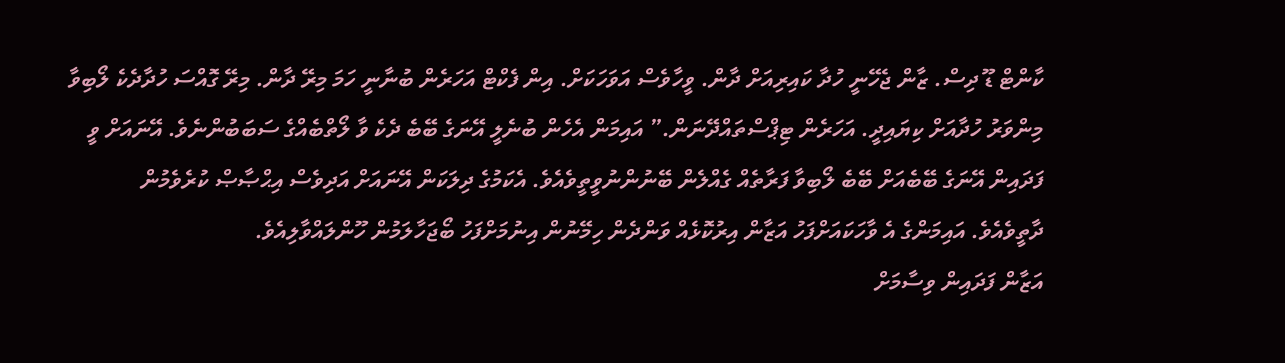ކާންޓް ޑޫ ދިސް. ޒާން ޖެހޭނީ ހުދާ ކައިރިއަށް ދާން. ވީހާވެސް އަވަހަކަށް. އިން ފެކްޓް އަހަރެން ބުނާނީ ހަމަ މިރޭ ދާން. މިރޭ ގޮއްސަ ހުދާދެކެ ލޯބިވާ މިންވަރު ހުދާއަށް ކިޔައިދީ. އަހަރެން ޓިޕްސްތައްދޭނަން.” އައިމަން އެހެން ބުނެލީ އޭނަގެ ބޭބެ ދެކެ ވާ ލޯތްބެއްގެ ސަބަބުންނެވެ. އޭނައަށް ވީ ފަދައިން އޭނަގެ ބޭބެއަށް ބޭބެ ލޯބިވާ ފަރާތެއް ގެއްލެން ބޭނުންނުވީތީވެއެވެ. އެކަމުގެ ދިލަކަން އޭނައަށް އަދިވެސް އިޙްޞާޞް ކުރެވެމުން ދާތީވެއެވެ. އައިމަންގެ އެ ވާހަކައަށްފަހު އަޒާން އިރުކޮޅެއް ވަންދެން ހިމޭނުން އިނުމަށްފަހު ބޯޖަހާލަމުން ހޫންލައްވާލިއެވެ.
އަޒާން ފަދައިން ވިސާމަށް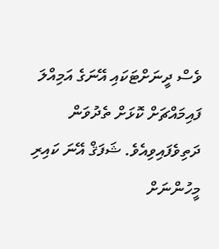ވެސް ދީނަށްޓަކައި އޭނަގެ އަމިއްލަ ފައިމައްޗަށް ކޮޅަށް ތެދުވަން ދަތިވެފައިވިއެވެ. ޝަފަޤް އޭނަ ކައިރި މީހުންނަށް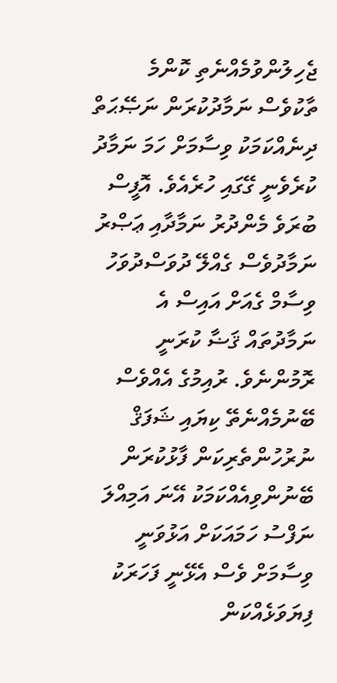ޖެހިލުންވުމެއްނެތި ކޮންމެ ތާކުވެސް ނަމާދުކުރަން ނަޞޭޙަތް ދިނެއްކަމަކު ވިސާމަށް ހަމަ ނަމާދު ކުރެވެނީ ގޭގައި ހުރެއެވެ. އޮފީސް ބުރަވެ މެންދުރު ނަމާދާއި ޢަޞްރު ނަމާދުވެސް ގެއްލޭ ދުވަސްދުވަހު ވިސާމް ގެއަށް އައިސް އެ ނަމާދުތައް ޤަޟާ ކުރަނީ ރޮމުންނެވެ. ރުއިމުގެ އެއްވެސް ބޭނުމެއްނެތޭ ކިޔައި ޝަފަޤް ނުރުހުންތެރިކަން ފާޅުކުރަން ބޭނުންވިއެއްކަމަކު އޭނަ އަމިއްލަ ނަފްސު ހަމައަކަށް އަޅުވަނީ ވިސާމަށް ވެސް އެޅޭނީ ފަހަރަކު ފިޔަވަޅެއްކަން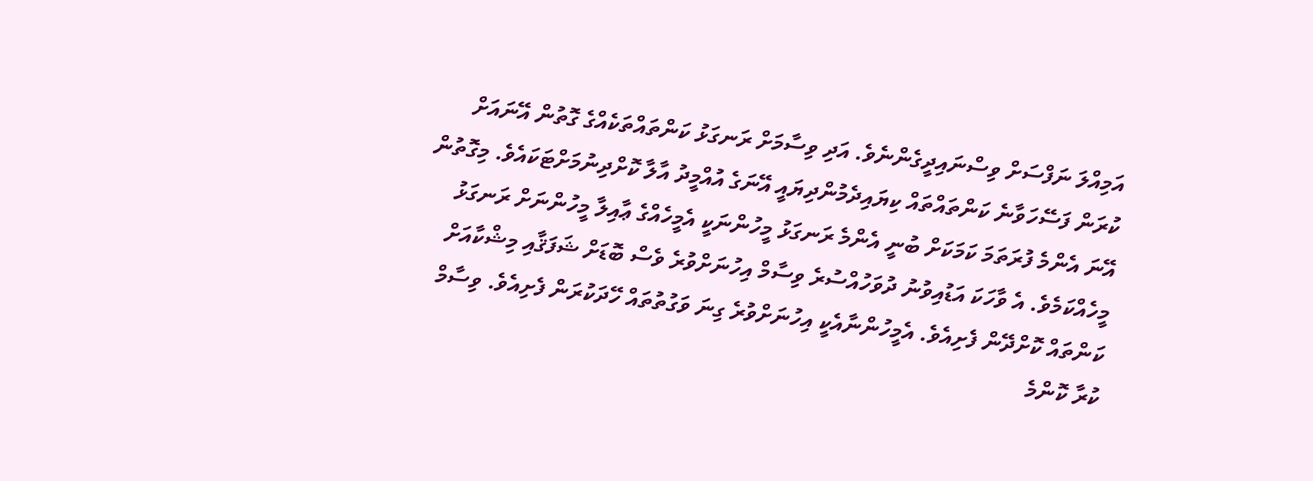އަމިއްލަ ނަފްސަށް ވިސްނައިދީގެންނެވެ. އަދި ވިސާމަށް ރަނގަޅު ކަންތައްތަކެއްގެ ގޮތުން އޭނައަށް ކުރަން ފަސޭހަވާނެ ކަންތައްތައް ކިޔައިދެމުންދިޔައީ އޭނަގެ އުއްމީދު އާލާ ކޮށްދިނުމަށްޓަކައެވެ. މިގޮތުން އޭނަ އެންމެ ފުރަތަމަ ކަމަކަށް ބުނީ އެންމެ ރަނގަޅު މީހުންނަކީ އެމީހެއްގެ ޢާއިލާ މީހުންނަށް ރަނގަޅު މީހެއްކަމެވެ. އެ ވާހަކަ އަޑުއިވުނު ދުވަހުއްސުރެ ވިސާމް އިހުނަށްވުރެ ވެސް ބޮޑަށް ޝަފަޤާއި މިޝްކާއަށް ކަންތައް ކޮށްދޭން ފެށިއެވެ. އެމީހުންނާއެކީ އިހުނަށްވުރެ ގިނަ ވަގުތުތައް ހޭދަކުރަން ފެށިއެވެ. ވިސާމް ކުރާ ކޮންމެ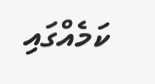ކަމެއްގައި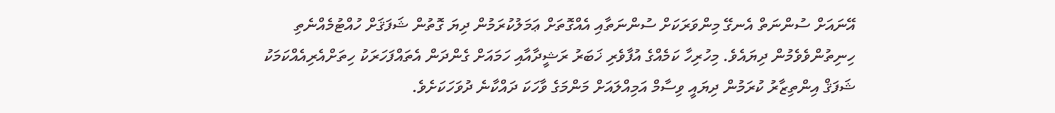އޭނައަށް ސުންނަތް އެނގޭ މިންވަރަކަށް ސުންނަތާއި އެއްގޮތަށް ޢަމަލުކުރަމުން ދިޔަ ގޮތުން ޝަފަޤަށް ހުއްޓުމެއްނެތި ހިނިތުންވެވެމުން ދިޔައެވެ. މިހުރިހާ ކަމެއްގެ އުފާވެރި ޚަބަރު ރަޝީދާއާއި ހަމައަށް ގެންދަން އެތައްފަހަރަކު ހިތަށްއެރިއެއްކަމަކު ޝަފަޤް އިންތިޒާރު ކުރަމުން ދިޔައީ ވިސާމް އަމިއްލައަށް މަންމަގެ ވާހަކަ ދައްކާނެ ދުވަހަކަށެވެ.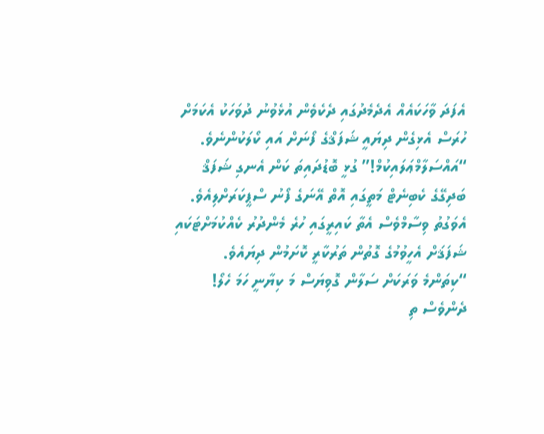އެފަދަ ވާހަކައެއް އެދެމެދުގައި ދެކެވެން އުޅެވުނު ދުވަހަކު އެކަމަށް ހުރަސް އެޅިގެން ދިޔައީ ޝަފަޤްގެ ފޯނަށް އައި ކޯލަކުންނެވެ.
“އައްސަލާމްޢަލައިކުމް!” ގުޅީ ބޮޑުދައިތަ ކަން އެނގި ޝަފަޤް ބަދިގޭގެ ކެބިނެޓް މަތީގައި އޮތް އޭނަގެ ފޯނު ސްޕީކަރަށްލިއެވެ. އެވަގުތު ވިސާމްވެސް އެތާ ކައިރީގައި ހުރެ މެންދުރު ކެއްކުމަށްޓަކައި ޝަފަޤަށް އެހީވުމުގެ ގޮތުން ތަރުކާރީ ކޮށަމުން ދިޔައެވެ.
“ކިތަންމެ ވަރަކަށް ސަލާން ގޮވިޔަސް މަ ކިޔާނީ ހަމަ ހެލޯ! ދެންވެސް ތި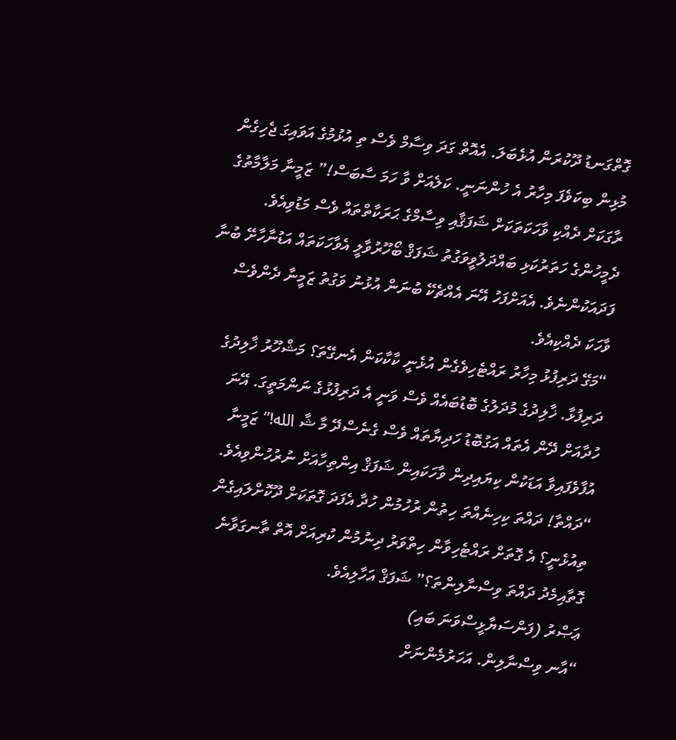ގޮތްގަނޑު ދޫކުރަން އުޅެބަލަ. އެއޮތް ގަދަ ވިސާމް ވެސް ތި އުޅުމުގެ އަވައިގަ ޖެހިގެން މުޅިން ބިކަވެފަ މިހާރު އެ ހުންނަނީ. ކަލެއަށް ވާ ހަމަ ސާބަސް!” ޒަމީނާ މަލާމާތުގެ ރާގަކަށް ދެއްކި ވާހަކަތަކަށް ޝަފަޤާއި ވިސާމްގެ ޙަރަކާތްތައް ވެސް މަޑުވިއެވެ. ދެމީހުންގެ ހަތަރުކަޅި ބައްދަލުވީވަގުތު ޝަފަޤް ބޯހޫރުވާލީ އެވާހަކަތައް އަޑުނާހާށޭ ބުނާ ފަދައަކުންނެވެ. އެއަށްފަހު އޭނަ އެއްޗެކޭ ބުނަން އުޅުނު ވަގުތު ޒަމީނާ ދެންވެސް ވާހަކަ ދެއްކިއެވެ.
“މަގޭ ދަރިފުޅު މިހާރު ރައްޓެހިވެގެން އުޅެނީ ކާކާކަން އެނގޭތަ؟ މަޝްހޫރު ޚާލިދުގެ ދަރިފުޅާ. ޚާލިދުގެ މުދަލުގެ ބޮޑުބައެއް ވެސް ވަނީ އެ ދަރިފުޅުގެ ނަންމަތީގަ. އޭނަ ހުދާއަށް ދޭން އެތައް އަގުބޮޑު ހަދިޔާތައް ވެސް ގެނެސްދޭ މާ ޝާ الله!” ޒަމީނާ އުފާވެފައިވާ އަޑަކުން ކިޔައިދިން ވާހަކައިން ޝަފަޤް އިންތިހާއަށް ނުރުހުންވިއެވެ.
“ދައްތާ! ދައްތަ ކިހިނެއްތަ ހިތުން ރުހުމުން ހުދާ އެފަދަ ގޮތަކަށް ދޫކޮށްލައިގެން ތިއުޅެނީ؟ އެ ގޮތަށް ރައްޓެހިވާން ހިތްވަރު ދިނުމުން ކުރިއަށް އޮތް ތާނގަވާނެ ގޮތާއިމެދު ދައްތަ ވިސްނާލިންތަ؟” ޝަފަޤް އަހާލިއެވެ.
ޢަޞްރު (ފަންސަޔާޅީސްވަނަ ބައި)
“އާނ ވިސްނާލިން. އަހަރުމެންނަށް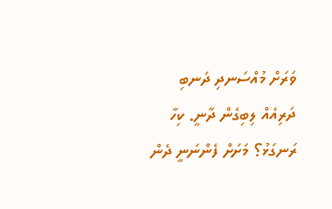ވަރަށް މުއްސަނދި ދަނބި ދަރިއެއް ލިބިގެން ދާނީ. ކިހާ ރަނގަޅު؟ މަށަށް ފެންނަނީ ދެން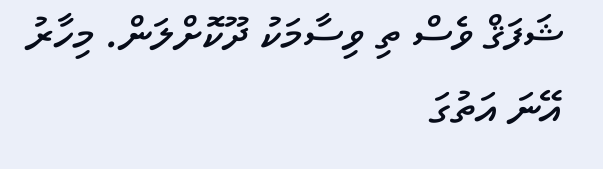ޝަފަޤް ވެސް ތި ވިސާމަކު ދޫކޮށްލަން. މިހާރު އޭނަ އަތުގަ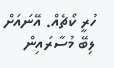ހުރީ ކޯޗެއް. އޭނައަށް ލިބޭ މުސާރައިން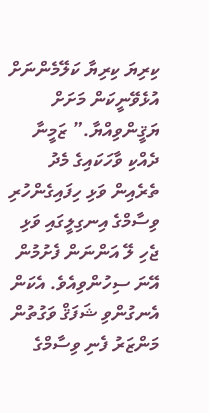ކިރިޔަ ކިރިޔާ ކަލޭމެންނަށް އުޅެވޭނީކަން މަށަށް ޔަޤީންވިއްޔާ.” ޒަމީނާ ދެއްކި ވާހަކައިގެ މެދު ތެރެއިން ވަޅި ހިފައިގެންހުރި ވިސާމްގެ އިނގިލީގައި ވަޅި ޖެހި ލޭ އަންނަން ފެށުމުން އޭނަ ސިހުންވިއެވެ. އެކަން އެނގުންވި ޝަފަޤް ވަގުތުން މަންޒަރު ފެނި ވިސާމްގެ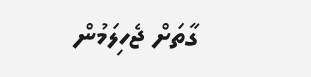ގާތަށް ޖެހިލަމުން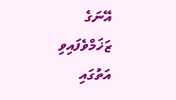އޭނަގެ ޒަޚަމްވެފައިވި އަތުގައި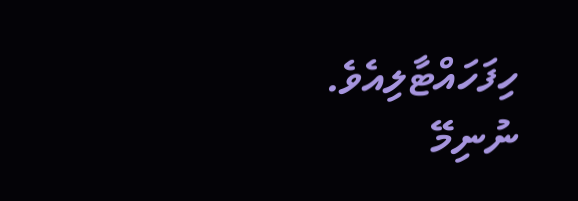ހިފަހައްޓާލިއެވެ.
ނުނިމޭ